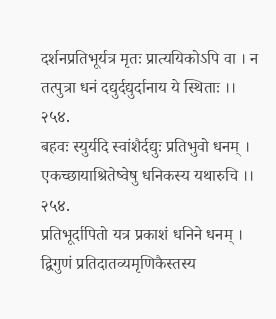दर्शनप्रतिभूर्यत्र मृतः प्रात्ययिकोऽपि वा । न तत्पुत्रा धनं दद्युर्दद्युर्दानाय ये स्थिताः ।। २५४.
बहवः स्युर्यदि स्वांशैर्दद्युः प्रतिभुवो धनम् । एकच्छायाश्रितेष्वेषु धनिकस्य यथारुचि ।। २५४.
प्रतिभूर्दापितो यत्र प्रकाशं धनिने धनम् । द्विगुणं प्रतिदातव्यमृणिकैस्तस्य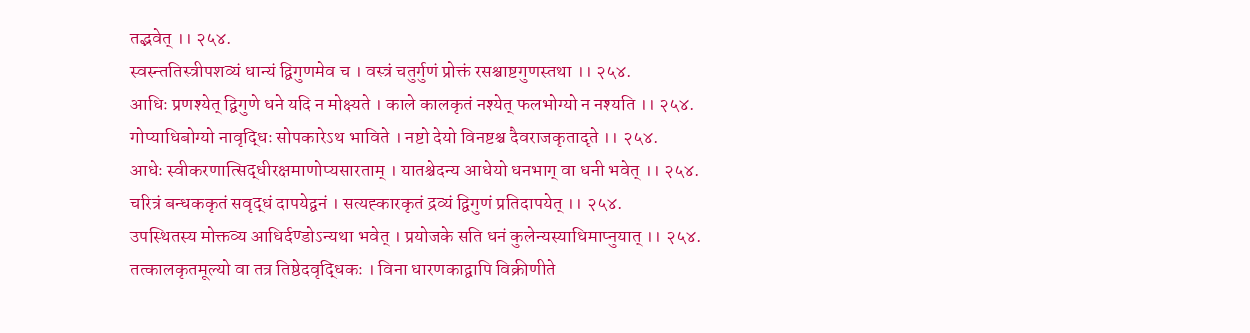तद्भवेत् ।। २५४.
स्वस्न्ततिस्त्रीपशव्यं धान्यं द्विगुणमेव च । वस्त्रं चतुर्गुणं प्रोक्तं रसश्चाष्टगुणस्तथा ।। २५४.
आधिः प्रणश्येत् द्विगुणे धने यदि न मोक्ष्यते । काले कालकृतं नश्येत् फलभोग्यो न नश्यति ।। २५४.
गोप्याधिबोग्यो नावृद्धिः सोपकारेऽथ भाविते । नष्टो देयो विनष्टश्च दैवराजकृतादृते ।। २५४.
आधेः स्वीकरणात्सिद्धीरक्षमाणोप्यसारताम् । यातश्चेदन्य आधेयो धनभाग् वा धनी भवेत् ।। २५४.
चरित्रं बन्धककृतं सवृद्धं दापयेद्वनं । सत्यह्कारकृतं द्रव्यं द्विगुणं प्रतिदापयेत् ।। २५४.
उपस्थितस्य मोक्तव्य आधिर्दण्डोऽन्यथा भवेत् । प्रयोजके सति धनं कुलेन्यस्याधिमाप्नुयात् ।। २५४.
तत्कालकृतमूल्यो वा तत्र तिष्ठेदवृद्धिकः । विना धारणकाद्वापि विक्रीणीते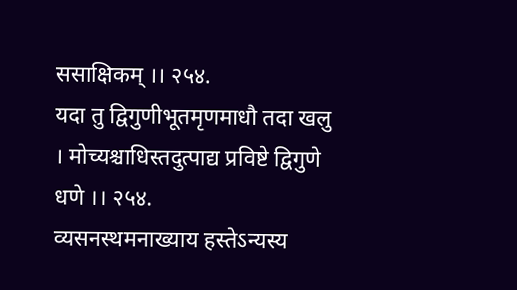ससाक्षिकम् ।। २५४.
यदा तु द्विगुणीभूतमृणमाधौ तदा खलु । मोच्यश्चाधिस्तदुत्पाद्य प्रविष्टे द्विगुणे धणे ।। २५४.
व्यसनस्थमनाख्याय हस्तेऽन्यस्य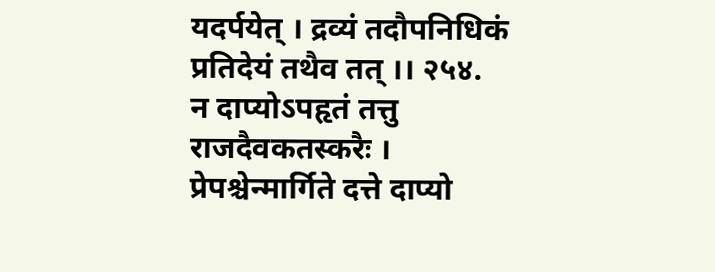यदर्पयेत् । द्रव्यं तदौपनिधिकं प्रतिदेयं तथैव तत् ।। २५४.
न दाप्योऽपहृतं तत्तु राजदैवकतस्करैः । प्रेपश्चेन्मार्गिते दत्ते दाप्यो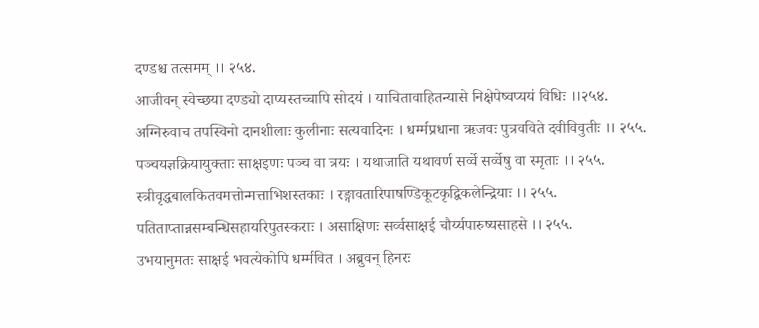दण्डश्च तत्समम् ।। २५४.
आजीवन् स्वेच्छया दण्ड्यो दाप्यस्तच्चापि सोदयं । याचितावाहितन्यासे निक्षेपेष्वप्ययं विधिः ।।२५४.
अग्निरुवाच तपस्विनो दानशीलाः कुलीनाः सत्यवादिनः । धर्म्मप्रधाना ऋजवः पुत्रवविते दवीविवुतीः ।। २५५.
पञ्चयज्ञक्रियायुक्ताः साक्षइणः पञ्च वा त्रयः । यथाजाति यथावर्ण सर्व्वे सर्व्वेषु वा स्मृताः ।। २५५.
स्त्रीवृद्धबालकितवमत्तोन्मत्ताभिशस्तकाः । रङ्गावतारिपाषण्डिकूटकृद्विकलेन्द्रियाः ।। २५५.
पतिताप्तान्नसम्बन्धिसहायरिपुतस्कराः । असाक्षिणः सर्व्वसाक्षई चौर्य्यपारुष्यसाहसे ।। २५५.
उभयानुमतः साक्षई भवत्येकोपि धर्म्मवित । अब्रुवन् हिनरः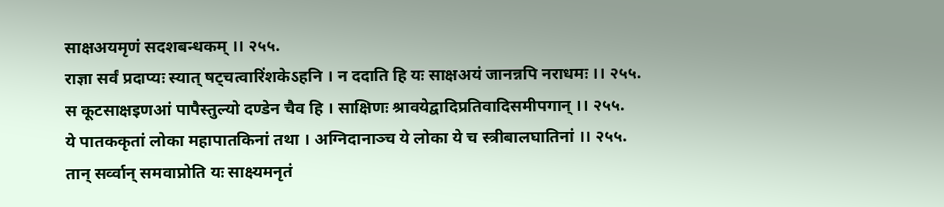साक्षअयमृणं सदशबन्धकम् ।। २५५.
राज्ञा सर्वं प्रदाप्यः स्यात् षट्चत्वारिंशकेऽहनि । न ददाति हि यः साक्षअयं जानन्नपि नराधमः ।। २५५.
स कूटसाक्षइणआं पापैस्तुल्यो दण्डेन चैव हि । साक्षिणः श्रावयेद्वादिप्रतिवादिसमीपगान् ।। २५५.
ये पातककृतां लोका महापातकिनां तथा । अग्निदानाञ्च ये लोका ये च स्त्रीबालघातिनां ।। २५५.
तान् सर्व्वान् समवाप्नोति यः साक्ष्यमनृतं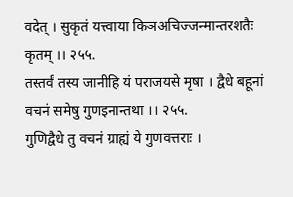वदेत् । सुकृतं यत्त्वाया किञअचिज्जन्मान्तरशतैः कृतम् ।। २५५.
तस्तर्वं तस्य जानीहि यं पराजयसे मृषा । द्वैधे बहूनां वचनं समेषु गुणइनान्तथा ।। २५५.
गुणिद्वैधे तु वचनं ग्राह्यं ये गुणवत्तराः ।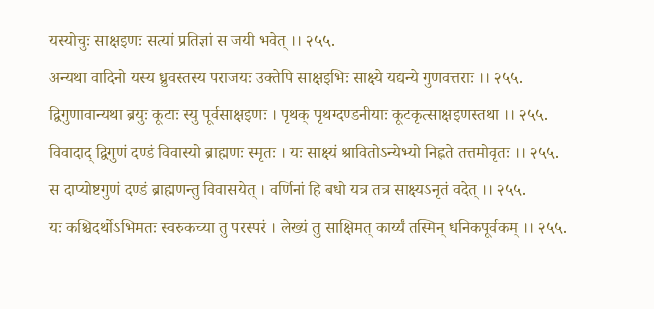यस्योचुः साक्षइणः सत्यां प्रतिज्ञां स जयी भवेत् ।। २५५.
अन्यथा वादिनो यस्य ध्रुवस्तस्य पराजयः उक्तेपि साक्षइभिः साक्ष्ये यद्यन्ये गुणवत्तराः ।। २५५.
द्विगुणावान्यथा ब्रयुः कूटाः स्यु पूर्वसाक्षइणः । पृथक् पृथग्दण्डनीयाः कूटकृत्साक्षइणस्तथा ।। २५५.
विवादाद् द्विगुणं दण्डं विवास्यो ब्राह्मणः स्मृतः । यः साक्ष्यं श्रावितोऽन्येभ्यो निह्नते तत्तमोवृतः ।। २५५.
स दाप्योष्टगुणं दण्डं ब्राह्मणन्तु विवासयेत् । वर्णिनां हि बधो यत्र तत्र साक्ष्यऽनृतं वदेत् ।। २५५.
यः कश्चिदर्थोऽभिमतः स्वरुकच्या तु परस्परं । लेख्यं तु साक्षिमत् कार्य्यं तस्मिन् धनिकपूर्वकम् ।। २५५.